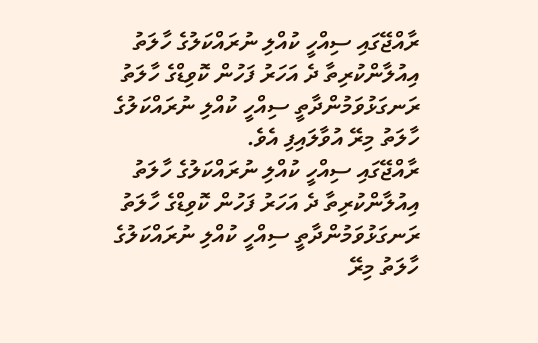ރާއްޖޭގައި ސިއްހީ ކުއްލި ނުރައްކަލުގެ ހާލަތު އިއުލާންކުރިތާ ދެ އަހަރު ފަހުން ކޮވިޑްގެ ހާލަތު ރަނގަޅުވަމުންދާތީ ސިއްހީ ކުއްލި ނުރައްކަލުގެ ހާލަތު މިރޭ އުވާލައިފި އެވެ.
ރާއްޖޭގައި ސިއްހީ ކުއްލި ނުރައްކަލުގެ ހާލަތު އިއުލާންކުރިތާ ދެ އަހަރު ފަހުން ކޮވިޑްގެ ހާލަތު ރަނގަޅުވަމުންދާތީ ސިއްހީ ކުއްލި ނުރައްކަލުގެ ހާލަތު މިރޭ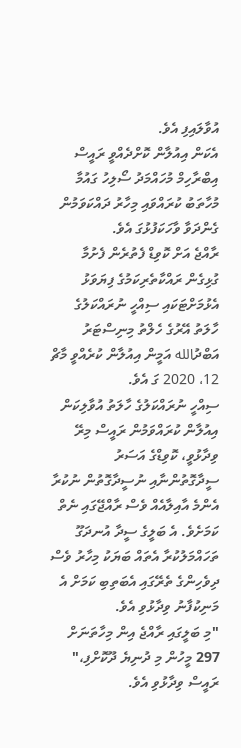އުވާލައިފި އެވެ.
އެކަން އިއުލާން ކޮށްދެއްވީ ރައީސް އިބްރާހިމް މުހައްމަދު ސޯލިހު ގައުމާ މުހާތަބު ކުރައްވައި މިހާރު ދައްކަވަމުން ގެންދަވާ ވާހަކަފުޅުގަ އެވެ.
ރާއްޖެ އަށް ކޮވިޑް ފެތުރެން ފެށުމާ ގުޅިގެން ރައްކާތެރިކަމުގެ ފިޔަވަޅު އެޅުމަށްޓަކައި ސިއްހީ ނުރައްކަލުގެ ހާލަތު އޭރުގެ ހެލްތު މިނިސްޓަރު އަބްދުالله އަމީން އިއުލާން ކުރެއްވީ މާޗް 12، 2020 ގަ އެވެ.
ސިއްހީ ނުރައްކަލުގެ ހާލަތު އުވާލިކަން އިއުލާން ކުރައްވަމުން ރައީސް މިރޭ ވިދާޅުވީ، ކޮވިޑްގެ އަސަރު ސީދާގޮތުންނާއި ނުސީދާގޮތުން ނުކުރާ އެންމެ އާއިލާއެއް ވެސް ރާއްޖޭގައި ނެތް ކަމަށެވެ. އެ ބަލީގެ ސީދާ އުނދަގޫ ތަހައްމަލުކުރާ އެތައް ބަޔަކު މިހާރު ވެސް ދިވެހިންގެ ތެރޭގައި އެބަތިބި ކަމަށް އެ މަނިކުފާނު ވިދާޅުވި އެވެ.
"މި ބަލީގައި ރާއްޖެ އިން މިހާތަނަށް 297 މީހުން މި ދުނިޔެ ދޫކޮށްފި،" ރައީސް ވިދާޅުވި އެވެ.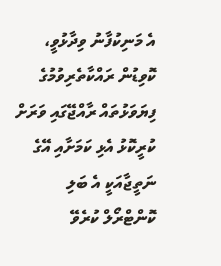އެ މަނިކުފާނު ވިދާޅުވީ، ކޮވިޑުން ރައްކާތެރިވުމުގެ ފިޔަވަޅުތައް ރާއްޖޭގައި ވަރަށް ކުރީކޮޅު އެޅި ކަމަށާއި އޭގެ ނަތީޖާއަކީ އެ ބަލި ކޮންޓްރޯލް ކުރެވޭ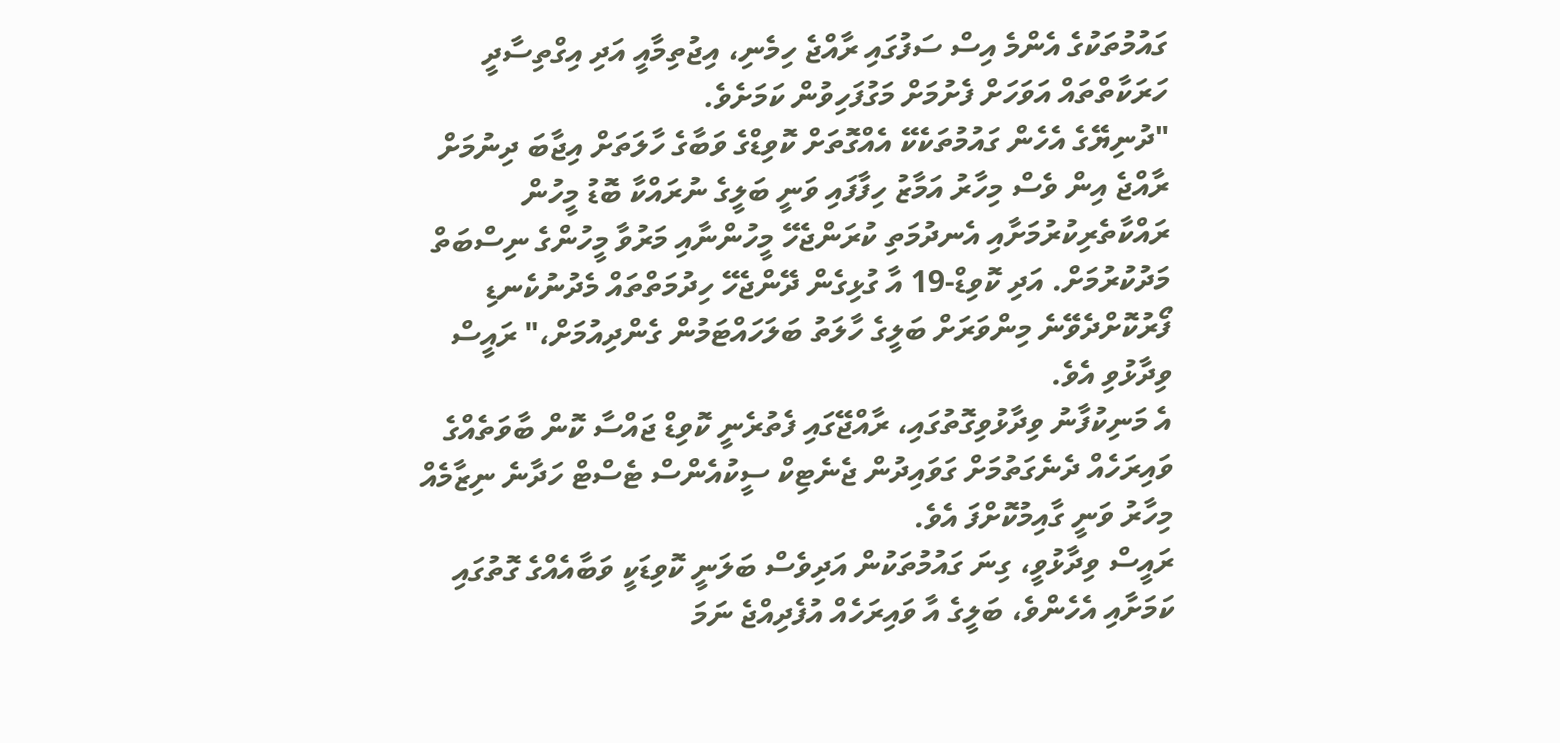ގައުމުތަކުގެ އެންމެ އިސް ސަފުގައި ރާއްޖެ ހިމެނި، އިޖުތިމާއީ އަދި އިގްތިސާދީ ހަރަކާތްތައް އަވަހަށް ފެށުމަށް މަގުފަހިވުން ކަމަށެވެ.
"ދުނިޔޭގެ އެހެން ގައުމުތަކެކޭ އެއްގޮތަށް ކޮވިޑްގެ ވަބާގެ ހާލަތަށް އިޖާބަ ދިނުމަށް ރާއްޖެ އިން ވެސް މިހާރު އަމާޒު ހިފާފައި ވަނީ ބަލީގެ ނުރައްކާ ބޮޑު މީހުން ރައްކާތެރިކުރުމަށާއި އެނދުމަތި ކުރަންޖެހޭ މީހުންނާއި މަރުވާ މީހުންގެ ނިސްބަތް މަދުކުރުމަށް. އަދި ކޮވިޑް-19 އާ ގުޅިގެން ދޭންޖެހޭ ހިދުމަތްތައް މެދުނުކެނޑި ފޯރުކޮށްދެވޭނެ މިންވަރަށް ބަލީގެ ހާލަތު ބަލަހައްޓަމުން ގެންދިއުމަށް،" ރައީސް ވިދާޅުވި އެވެ.
އެ މަނިކުފާނު ވިދާޅުވިގޮތުގައި، ރާއްޖޭގައި ފެތުރެނީ ކޮވިޑް ޖައްސާ ކޮން ބާވަތެއްގެ ވައިރަހެއް ދެނެގަތުމަށް ގަވައިދުން ޖެނެޓިކް ސީކުއެންސް ޓެސްޓް ހަދާނެ ނިޒާމެއް މިހާރު ވަނީ ގާއިމުކޮށްފަ އެވެ.
ރައީސް ވިދާޅުވީ، ގިނަ ގައުމުތަކުން އަދިވެސް ބަލަނީ ކޮވިޑަކީ ވަބާއެއްގެ ގޮތުގައި ކަމަށާއި އެހެންވެ، ބަލީގެ އާ ވައިރަހެއް އުފެދިއްޖެ ނަމަ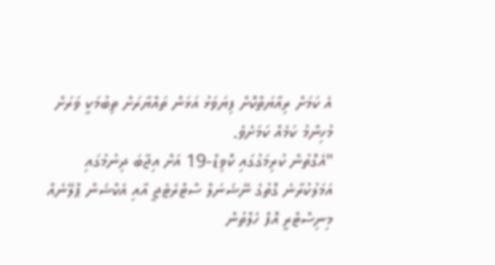އެ ކަމަށް ރިއާޔަތްކޮށް ފިޔަވަޅު އަޅަން ތައްޔާރަށް ތިބުމަކީ ވަރަށް މުހިންމު ކަމެއް ކަމަށެވެ.
"އެގޮތުން ކުރިމަގުގައި ކޮވިޑް-19 އަށް އިޖާބަ ދިނުމުގައި އަމަލުކުރާނެ ގޮތުގެ ނޭޝަނަލް ސްޓްރެޓެޖީ އާއި އެކްޝަން ޕްލޭނެއް މިނިސްޓްރީ އޮފް ހެލްތުން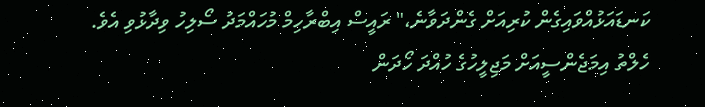ކަނޑައަޅުއްވައިގެން ކުރިއަށް ގެންދަވާނެ،" ރައީސް އިބްރާހިމް މުހައްމަދު ސޯލިހު ވިދާޅުވި އެވެ.
ހެލްތު އިމަޖެންސީއަށް މަޖިލީހުގެ ހުއްދަ ހޯދަން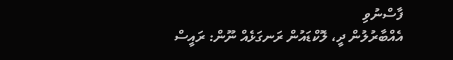ފާސްނުވި
އެއްބާރުލުން ދީ، ލޮކްޑައުން ރަނގަޅެއް ނޫން: ރައީސް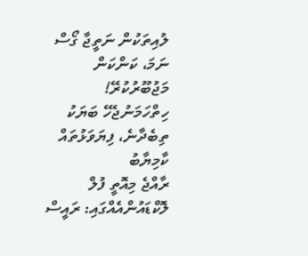ލުއިތަކުން ނަތީޖާ ގޯސް ނަމަ، ކަންކަން މަޖުބޫރުކުރޭ!
ހިތްހަމަނުޖެހޭ ބަޔަކު ތިބެދާނެ، ފިޔަވަޅުތައް ކާމިޔާބު
ރާއްޖެ މިއޮތީ ފުލް ލޮކްޑައުންއެއްގައި: ރައީސް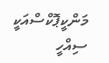މަންކީޕޮކްސްއަކީ ސިއްހީ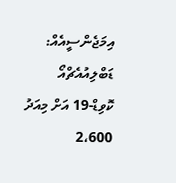އިމަޖެންސީއެއް: ޑަބްލިއުއެޗްއޯ
ކޮވިޑް-19 އަށް މިއަދު 2،600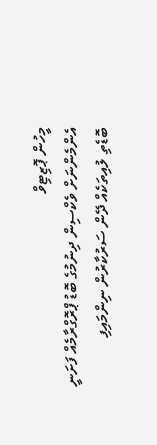މީހުން ޕޮޒިޓިވް
އެންމެންނަށް ވެކްސިން ދިނުމުގެ ބޮޑު ޕްރޮގްރާމެއް ފަށަނީ
ބޮޑެތި ލުއިތަކެއް ދޭން ސަރުކާރުން ނިންމައިފި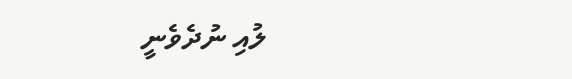ލުއި ނުދެވެނީ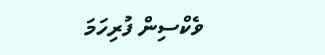ވެކްސިން ފުރިހަމަ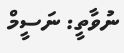ނުވާތީ: ނަސީމް